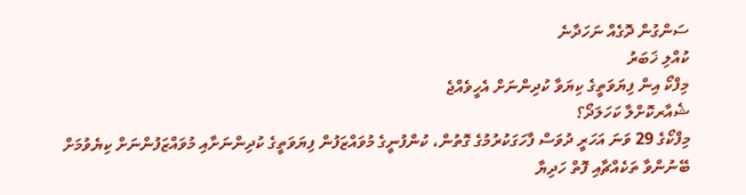ސަންގުން ދޮގެއް ނަހަދާނެ
ކުއްލި ޚަބަރު
މިފްކޯ އިން ފިޔަވަތީގެ ކިޔަވާ ކުދިންނަށް އެހީވެއްޖެ
ޝެއާރކޮށްލާ ކަހަލަދޯ؟
މިފްކޯގެ 29 ވަނަ އަހަރީ ދުވަސް ފާހަގަކުރުމުގެ ގޮތުން، ކުންފުނީގެ މުވައްޒަފުން ފިޔަވަތީގެ ކުދިންނަށާއި މުވައްޒަފުންނަށް ކިޔެވުމަށް ބޭނުންވާ ތަކެއްޗާއި ފޮތް ހަދިޔާ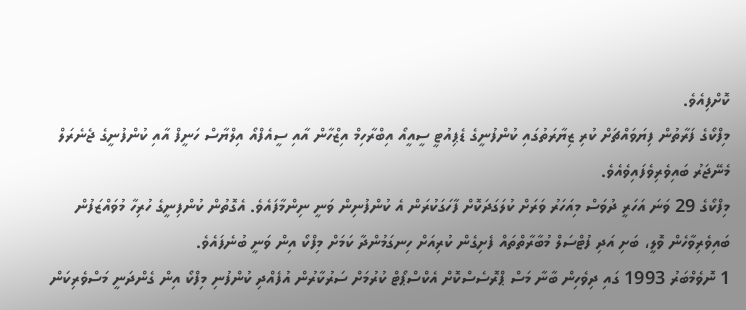ކޮށްފިއެވެ.
މިފްކޯގެ ފަރާތުން ފިޔަވައްޗަށް ކުރި ޒިޔާރަތުގައި ކުންފުނީގެ ޑެޕިއުޓީ ސީއީއޯ އިބްރާހިމް އިޒްހާން އާއި ސީއެފްއޯ އިލްޔާސް ހަނީފް އާއި ކުންފުނީގެ ޖެނެރަލް މެނޭޖަރު ބައިވެރިވެފައިވެއެވެ.
މިފްކޯގެ 29 ވަނަ އަހަރީ ދުވަސް މިއަހަރު ވަރަށް ކުލަގަދަކޮށް ފާހަގަކުރަން އެ ކުންފުނިން ވަނީ ނިންމާފައެވެ. އެގޮތުން ކުންފިނީގެ ހުރިހާ މުވައްޒަފުން ބައިވެރިވާހެން ވޮލީ، ބަށި އަދި ފުޓްސަލް މުބާރާތްތައް ފެށިގެން ކުރިއަށް ހިނގަމުންދާ ކަމަށް މިފްކޯ އިން ވަނީ ބުނެފައެވެ.
1 ނޮވެމްބަރު 1993 ގައި ދިވެހިން ބާނާ މަސް ޕްރޮސެސްކޮށް އެކްސްޕޯޓް ކުރުމަށް ސަރުކާރުން އުފެއްދި ކުންފުނި މިފްކޯ އިން ގެންދަނީ މަސްވެރިކަން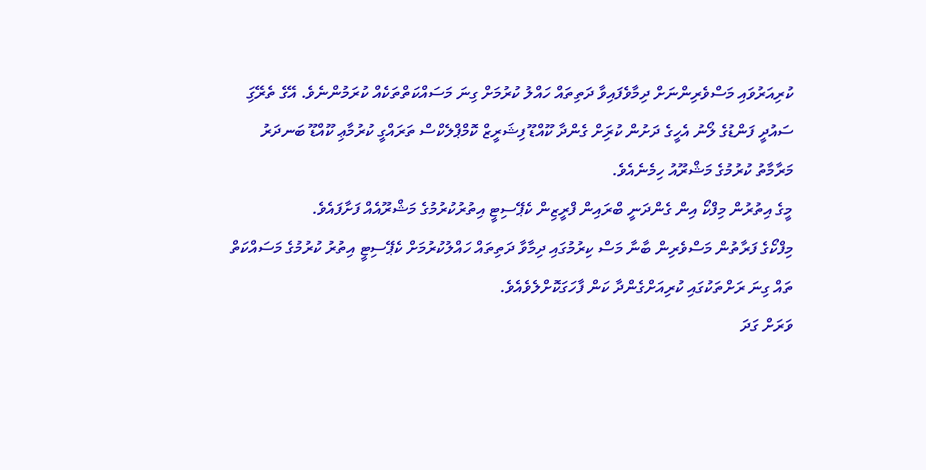ކުރިއަރުވައި މަސްވެރިންނަށް ދިމާވެފައިވާ ދަތިތައް ހައްލު ކުރުމަށް ގިނަ މަސައްކަތްތަކެއް ކުރަމުންނެވެ. އޭގެ ތެރޭގަި ސައުދީ ފަންޑުގެ ލޯނު އެހީގެ ދަށުން ކުރިަށް ގެންދާ ކޫއްޑޫ ފިޝަރީޒް ކޮމްޕްލެކްސް ތަރައްގީ ކުރުމާޢި ކޫއްޑޫ ބަނދަރު މަރާމާތު ކުރުމުގެ މަޝްރޫއު ހިމެނެއެވެ.
މީގެ އިތުރުން މިފްކޯ އިން ގެންދަނީ ބްރައިން ފްރީޒިން ކެޕޭސިޓީ އިތުރުކުރުމުގެ މަޝްރޫއެއް ފަށާފައެވެ.
މިފްކޯގެ ފަރާތުން މަސްވެރިން ބާނާ މަސް ކިރުމުގައި ދިމާވާ ދަތިތައް ހައްލުކުރުމަށް ކެޕޭސިޓީ އިތުރު ކުރުމުގެ މަސައްކަތް ތައް ގިނަ ރަށްތަކުގައި ކުރިއަށްގެންދާ ކަން ފާހަގަކޮށްލެވެއެވެ.
ވަރަށް ގަދަ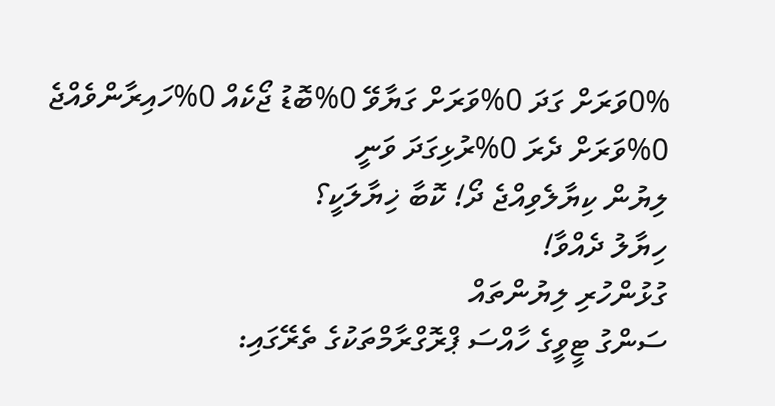0%ވަރަށް ގަދަ 0%ވަރަށް ގަޔާވޭ 0%ބޮޑު ޖޯކެއް 0%ހައިރާންވެއްޖެ 0%ވަރަށް ދެރަ 0%ރުޅިގަދަ ވަނީ
ލިޔުން ކިޔާލެވިއްޖެ ދޯ! ކޮބާ ޚިޔާލަކީ؟
ހިޔާލު ދެއްވާ!
ގުޅުންހުރި ލިޔުންތައް
ސަންގު ޓީވީގެ ހާއްސަ ޕްރޮގްރާމްތަކުގެ ތެރޭގައި: